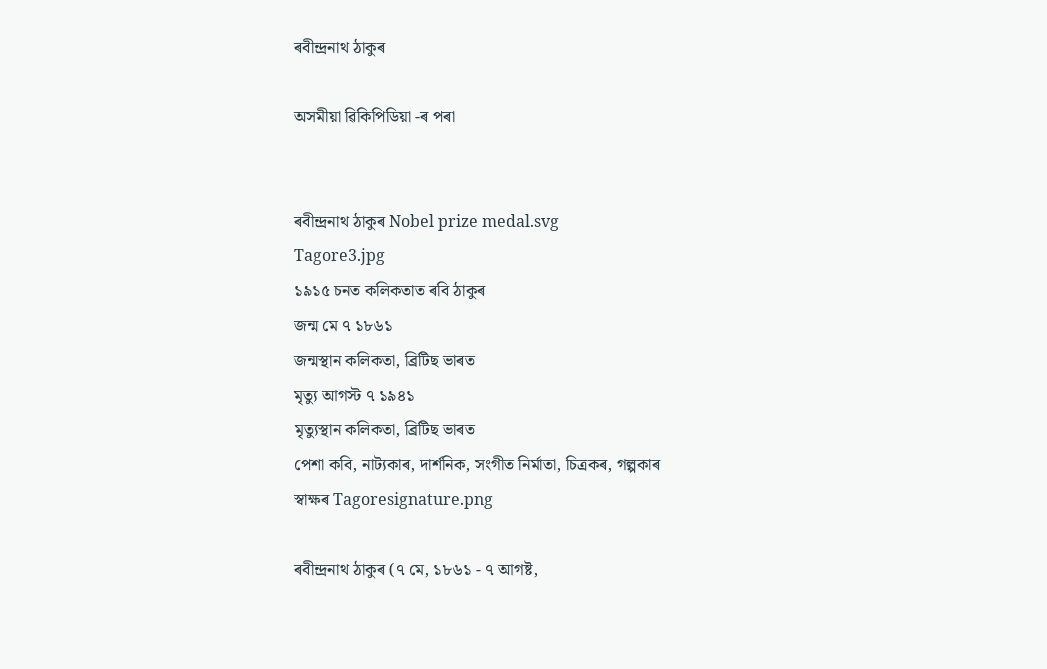ৰবীন্দ্ৰনাথ ঠাকুৰ

অসমীয়া ৱিকিপিডিয়া -ৰ পৰা


ৰবীন্দ্ৰনাথ ঠাকুৰ Nobel prize medal.svg
Tagore3.jpg
১৯১৫ চনত কলিকতাত ৰবি ঠাকুৰ
জন্ম মে ৭ ১৮৬১
জন্মস্থান কলিকতা, ব্ৰিটিছ ভাৰত
মৃত্যু আগস্ট ৭ ১৯৪১
মৃত্যুস্থান কলিকতা, ব্ৰিটিছ ভাৰত
পেশা কবি, নাট্যকাৰ, দাৰ্শনিক, সংগীত নিৰ্মাতা, চিত্ৰকৰ, গল্পকাৰ
স্বাক্ষৰ Tagoresignature.png

ৰবীন্দ্ৰনাথ ঠাকুৰ (৭ মে, ১৮৬১ - ৭ আগষ্ট,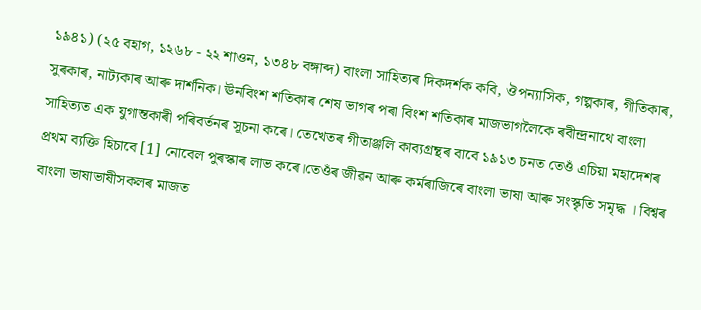১৯৪১) (২৫ বহাগ, ১২৬৮ - ২২ শাওন, ১৩৪৮ বঙ্গাব্দ) বাংলা সাহিত্যৰ দিকদৰ্শক কবি, ঔপন্যাসিক, গল্পকাৰ, গীতিকাৰ, সুৰকাৰ, নাট্যকাৰ আৰু দাৰ্শনিক। ঊনবিংশ শতিকাৰ শেষ ভাগৰ পৰা বিংশ শতিকাৰ মাজভাগলৈকে ৰবীন্দ্ৰনাথে বাংলা সাহিত্যত এক যুগান্তকাৰী পৰিবৰ্তনৰ সূচনা কৰে। তেখেতৰ গীতাঞ্জলি কাব্যগ্ৰন্থৰ বাবে ১৯১৩ চনত তেওঁ এচিয়া মহাদেশৰ প্ৰথম ব্যক্তি হিচাবে [1] নোবেল পুৰস্কাৰ লাভ কৰে।তেওঁৰ জীৱন আৰু কৰ্মৰাজিৰে বাংলা ভাষা আৰু সংস্কৃতি সমৃদ্ধ । বিশ্বৰ বাংলা ভাষাভাষীসকলৰ মাজত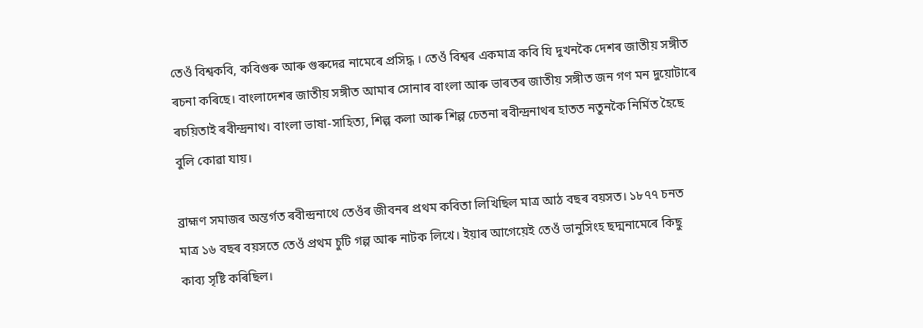তেওঁ বিশ্বকবি, কবিগুৰু আৰু গুৰুদেৱ নামেৰে প্ৰসিদ্ধ । তেওঁ বিশ্বৰ একমাত্ৰ কবি যি দুখনকৈ দেশৰ জাতীয় সঙ্গীত ৰচনা কৰিছে। বাংলাদেশৰ জাতীয় সঙ্গীত আমাৰ সোনাৰ বাংলা আৰু ভাৰতৰ জাতীয় সঙ্গীত জন গণ মন দুয়োটাৰে ৰচয়িতাই ৰবীন্দ্ৰনাথ। বাংলা ভাষা-সাহিত্য, শিল্প কলা আৰু শিল্প চেতনা ৰবীন্দ্ৰনাথৰ হাতত নতুনকৈ নিৰ্মিত হৈছে বুলি কোৱা যায়।

ব্ৰাহ্মণ সমাজৰ অন্তৰ্গত ৰবীন্দ্ৰনাথে তেওঁৰ জীবনৰ প্ৰথম কবিতা লিখিছিল মাত্ৰ আঠ বছৰ বয়সত। ১৮৭৭ চনত মাত্ৰ ১৬ বছৰ বয়সতে তেওঁ প্ৰথম চুটি গল্প আৰু নাটক লিখে। ইয়াৰ আগেয়েই তেওঁ ভানুসিংহ ছদ্মনামেৰে কিছু কাব্য সৃষ্টি কৰিছিল।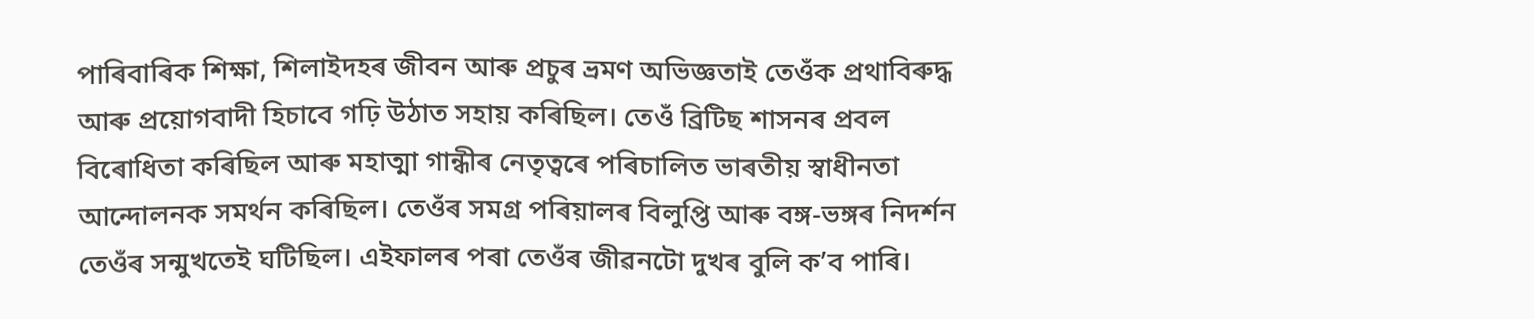পাৰিবাৰিক শিক্ষা, শিলাইদহৰ জীবন আৰু প্ৰচুৰ ভ্ৰমণ অভিজ্ঞতাই তেওঁক প্ৰথাবিৰুদ্ধ আৰু প্ৰয়োগবাদী হিচাবে গঢ়ি উঠাত সহায় কৰিছিল। তেওঁ ব্ৰিটিছ শাসনৰ প্ৰবল বিৰোধিতা কৰিছিল আৰু মহাত্মা গান্ধীৰ নেতৃত্বৰে পৰিচালিত ভাৰতীয় স্বাধীনতা আন্দোলনক সমৰ্থন কৰিছিল। তেওঁৰ সমগ্ৰ পৰিয়ালৰ বিলুপ্তি আৰু বঙ্গ-ভঙ্গৰ নিদৰ্শন তেওঁৰ সন্মুখতেই ঘটিছিল। এইফালৰ পৰা তেওঁৰ জীৱনটো দুখৰ বুলি ক’ব পাৰি।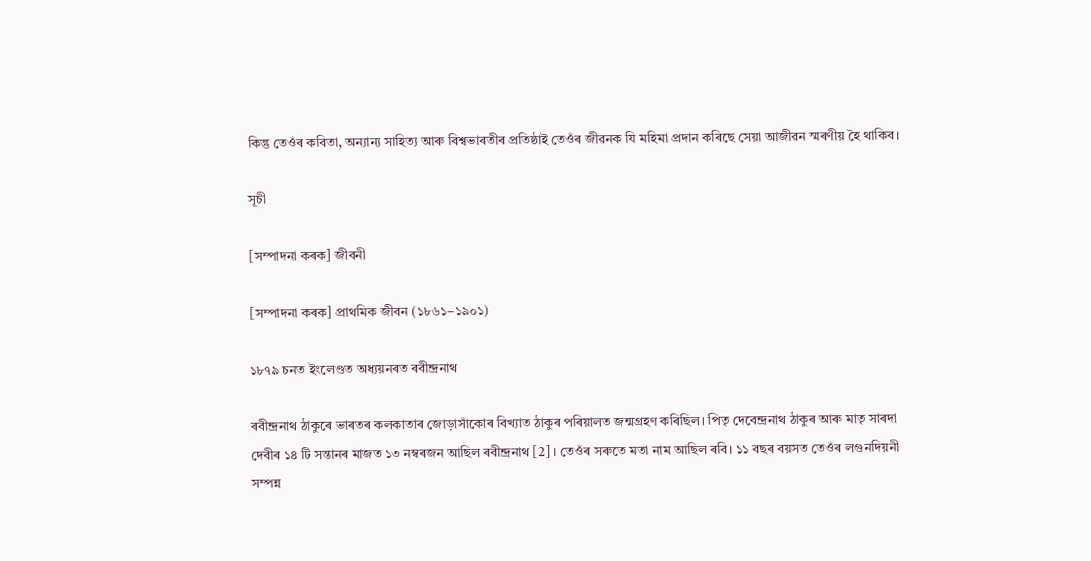কিন্তু তেওঁৰ কবিতা, অন্যান্য সাহিত্য আৰু বিশ্বভাৰতীৰ প্ৰতিষ্ঠাই তেওঁৰ জীৱনক যি মহিমা প্ৰদান কৰিছে সেয়া আজীৱন স্মৰণীয় হৈ থাকিব।

সূচী

[সম্পাদনা কৰক] জীবনী

[সম্পাদনা কৰক] প্ৰাথমিক জীবন (১৮৬১–১৯০১)

১৮৭৯ চনত ইংলেণ্ডত অধ্যয়নৰত ৰবীন্দ্ৰনাথ

ৰবীন্দ্ৰনাথ ঠাকুৰে ভাৰতৰ কলকাতাৰ জোড়াসাঁকোৰ বিখ্যাত ঠাকুৰ পৰিয়ালত জন্মগ্ৰহণ কৰিছিল। পিতৃ দেবেন্দ্ৰনাথ ঠাকুৰ আৰু মাতৃ সাৰদা দেবীৰ ১৪ টি সন্তানৰ মাজত ১৩ নম্বৰজন আছিল ৰবীন্দ্ৰনাথ [2] । তেওঁৰ সৰুতে মতা নাম আছিল ৰবি। ১১ বছৰ বয়সত তেওঁৰ লগুনদিয়নী সম্পন্ন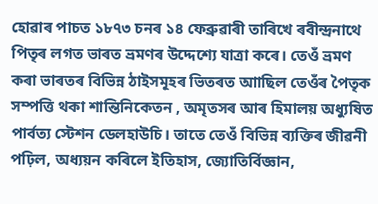হোৱাৰ পাচত ১৮৭৩ চনৰ ১৪ ফেব্ৰুৱাৰী তাৰিখে ৰবীন্দ্ৰনাথে পিতৃৰ লগত ভাৰত ভ্ৰমণৰ উদ্দেশ্যে যাত্ৰা কৰে। তেওঁ ভ্ৰমণ কৰা ভাৰতৰ বিভিন্ন ঠাইসমূহৰ ভিতৰত আাছিল তেওঁৰ পৈতৃক সম্পত্তি থকা শান্তিনিকেতন , অমৃতসৰ আৰ হিমালয় অধ্যুষিত পাৰ্বত্য স্টেশন ডেলহাউচি। তাতে তেওঁ বিভিন্ন ব্যক্তিৰ জীৱনী পঢ়িল, অধ্যয়ন কৰিলে ইতিহাস, জ্যোতিৰ্বিজ্ঞান,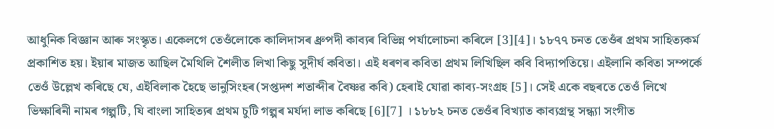আধুনিক বিজ্ঞান আৰু সংস্কৃত। একেলগে তেওঁলোকে কালিদাসৰ ধ্ৰুপদী কাব্যৰ বিভিন্ন পৰ্যালোচনা কৰিলে [3][4]। ১৮৭৭ চনত তেওঁৰ প্ৰথম সাহিত্যকৰ্ম প্ৰকাশিত হয়। ইয়াৰ মাজত আছিল মৈথিলি শৈলীত লিখা কিছু সুদীৰ্ঘ কবিতা। এই ধৰণৰ কবিতা প্ৰথম লিখিছিল কবি বিদ্যাপতিয়ে। এইলানি কবিতা সম্পৰ্কে তেওঁ উল্লেখ কৰিছে যে, এইবিলাক হৈছে ভানুসিংহৰ(সপ্তদশ শতাব্দীৰ বৈষ্ণৱ কবি) হেৰাই যোৱা কাব্য-সংগ্ৰহ [5]। সেই একে বছৰতে তেওঁ লিখে ভিক্ষাৰিনী নামৰ গল্পটি, যি বাংলা সাহিত্যৰ প্ৰথম চুটি গল্পৰ মৰ্যদা লাভ কৰিছে [6][7] । ১৮৮২ চনত তেওঁৰ বিখ্যাত কাব্যগ্ৰন্থ সন্ধ্যা সংগীত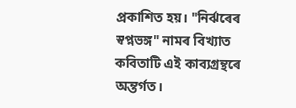প্ৰকাশিত হয়। "নিৰ্ঝৰেৰ স্বপ্নভঙ্গ" নামৰ বিখ্যাত কবিতাটি এই কাব্যগ্ৰন্থৰে অন্তৰ্গত।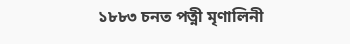১৮৮৩ চনত পত্নী মৃণালিনী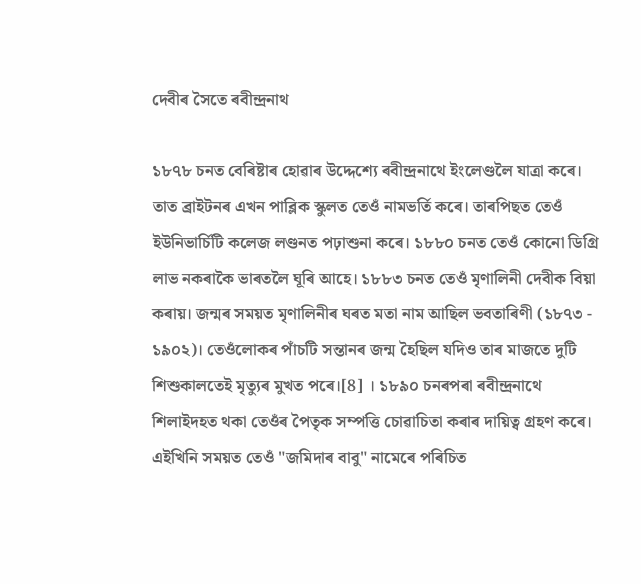দেবীৰ সৈতে ৰবীন্দ্ৰনাথ

১৮৭৮ চনত বেৰিষ্টাৰ হোৱাৰ উদ্দেশ্যে ৰবীন্দ্ৰনাথে ইংলেণ্ডলৈ যাত্ৰা কৰে। তাত ব্ৰাইটনৰ এখন পাব্লিক স্কুলত তেওঁ নামভৰ্তি কৰে। তাৰপিছত তেওঁ ইউনিভাৰ্চিটি কলেজ লণ্ডনত পঢ়াশুনা কৰে। ১৮৮০ চনত তেওঁ কোনো ডিগ্ৰি লাভ নকৰাকৈ ভাৰতলৈ ঘূৰি আহে। ১৮৮৩ চনত তেওঁ মৃণালিনী দেবীক বিয়া কৰায়। জন্মৰ সময়ত মৃণালিনীৰ ঘৰত মতা নাম আছিল ভবতাৰিণী (১৮৭৩ - ১৯০২)। তেওঁলোকৰ পাঁচটি সন্তানৰ জন্ম হৈছিল যদিও তাৰ মাজতে দুটি শিশুকালতেই মৃত্যুৰ মুখত পৰে।[8] । ১৮৯০ চনৰপৰা ৰবীন্দ্ৰনাথে শিলাইদহত থকা তেওঁৰ পৈতৃক সম্পত্তি চোৱাচিতা কৰাৰ দায়িত্ব গ্ৰহণ কৰে। এইখিনি সময়ত তেওঁ "জমিদাৰ বাবু" নামেৰে পৰিচিত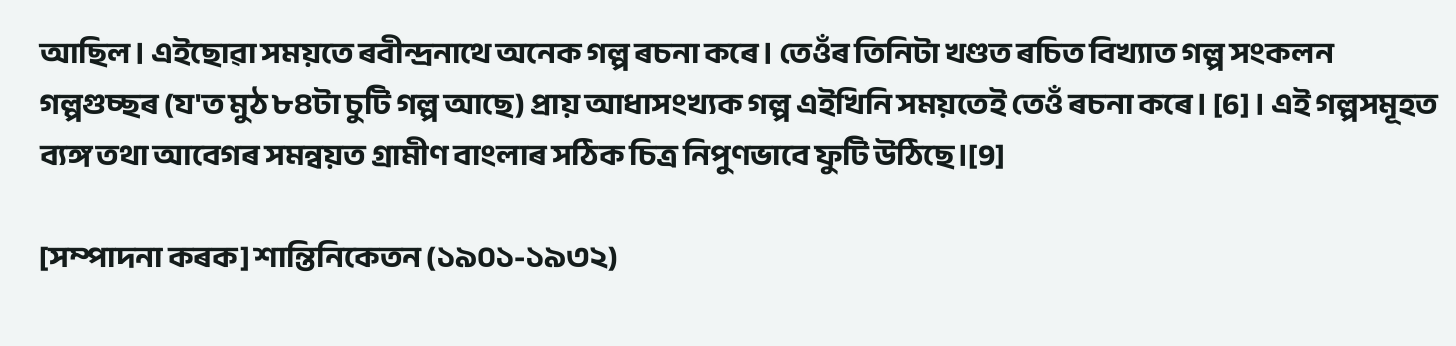আছিল। এইছোৱা সময়তে ৰবীন্দ্ৰনাথে অনেক গল্প ৰচনা কৰে। তেওঁৰ তিনিটা খণ্ডত ৰচিত বিখ্যাত গল্প সংকলন গল্পগুচ্ছৰ (য'ত মুঠ ৮৪টা চুটি গল্প আছে) প্ৰায় আধাসংখ্যক গল্প এইখিনি সময়তেই তেওঁ ৰচনা কৰে। [6] । এই গল্পসমূহত ব্যঙ্গ তথা আবেগৰ সমন্বয়ত গ্ৰামীণ বাংলাৰ সঠিক চিত্ৰ নিপুণভাবে ফুটি উঠিছে।[9]

[সম্পাদনা কৰক] শান্তিনিকেতন (১৯০১-১৯৩২)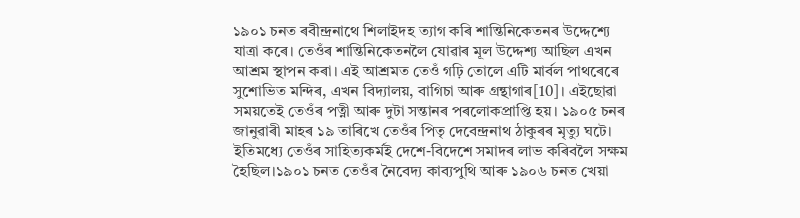১৯০১ চনত ৰবীন্দ্ৰনাথে শিলাইদহ ত্যাগ কৰি শান্তিনিকেতনৰ উদ্দেশ্যে যাত্ৰা কৰে। তেওঁৰ শান্তিনিকেতনলৈ যোৱাৰ মূল উদ্দেশ্য আছিল এখন আশ্ৰম স্থাপন কৰা। এই আশ্ৰমত তেওঁ গঢ়ি তোলে এটি মাৰ্বল পাথৰেৰে সুশোভিত মন্দিৰ, এখন বিদ্যালয়, বাগিচা আৰু গ্ৰন্থাগাৰ[10]। এইছোৱা সময়তেই তেওঁৰ পত্নী আৰু দুটা সন্তানৰ পৰলোকপ্ৰাপ্তি হয়। ১৯০৫ চনৰ জানুৱাৰী মাহৰ ১৯ তাৰিখে তেওঁৰ পিতৃ দেবেন্দ্ৰনাথ ঠাকুৰৰ মৃত্যু ঘটে। ইতিমধ্যে তেওঁৰ সাহিত্যকৰ্মই দেশে-বিদেশে সমাদৰ লাভ কৰিবলৈ সক্ষম হৈছিল।১৯০১ চনত তেওঁৰ নৈবেদ্য কাব্যপুথি আৰু ১৯০৬ চনত খেয়া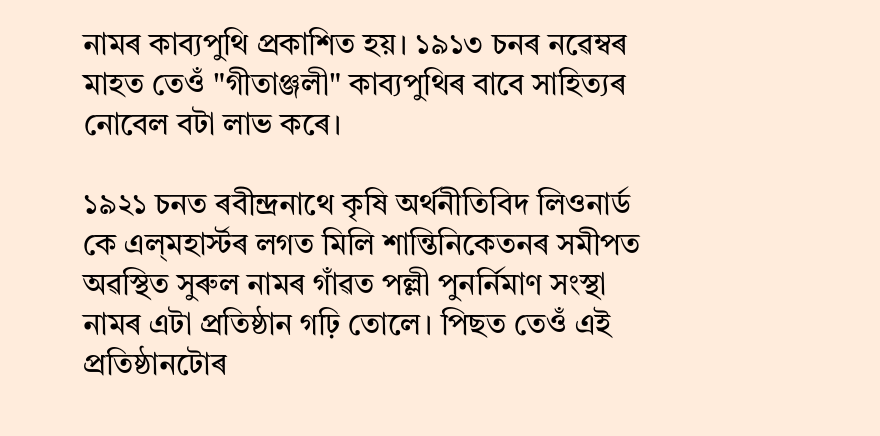নামৰ কাব্যপুথি প্ৰকাশিত হয়। ১৯১৩ চনৰ নৱেম্বৰ মাহত তেওঁ "গীতাঞ্জলী" কাব্যপুথিৰ বাবে সাহিত্যৰ নোবেল বটা লাভ কৰে।

১৯২১ চনত ৰবীন্দ্ৰনাথে কৃষি অৰ্থনীতিবিদ লিওনাৰ্ড কে এল্‌মহাৰ্স্টৰ লগত মিলি শান্তিনিকেতনৰ সমীপত অৱস্থিত সুৰুল নামৰ গাঁৱত পল্লী পুনৰ্নিমাণ সংস্থা নামৰ এটা প্ৰতিষ্ঠান গঢ়ি তোলে। পিছত তেওঁ এই প্ৰতিষ্ঠানটোৰ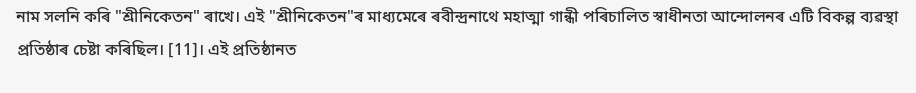নাম সলনি কৰি "শ্ৰীনিকেতন" ৰাখে। এই "শ্ৰীনিকেতন"ৰ মাধ্যমেৰে ৰবীন্দ্ৰনাথে মহাত্মা গান্ধী পৰিচালিত স্বাধীনতা আন্দোলনৰ এটি বিকল্প ব্যৱস্থা প্ৰতিষ্ঠাৰ চেষ্টা কৰিছিল। [11]। এই প্ৰতিষ্ঠানত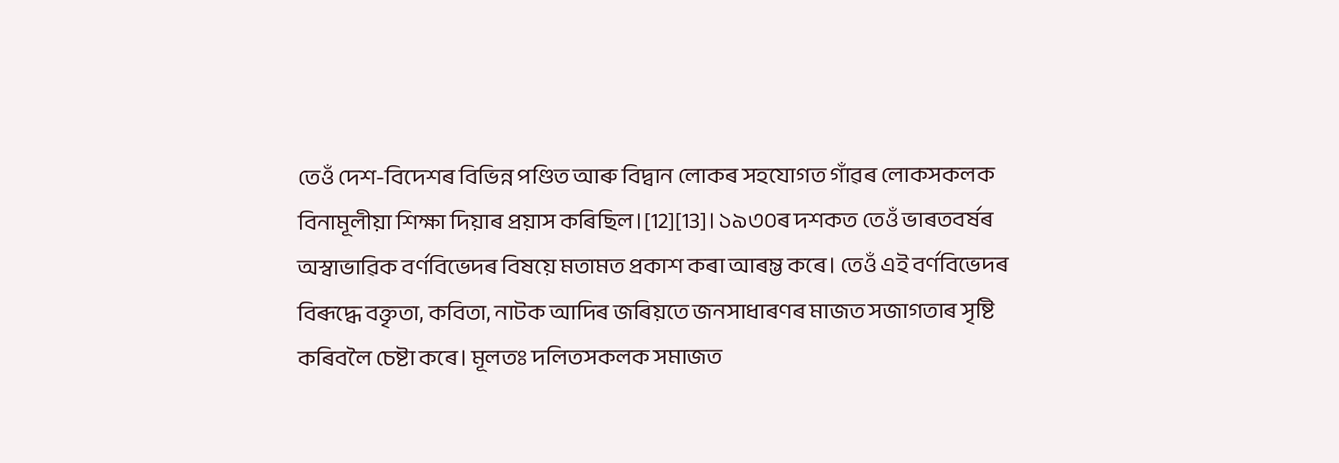তেওঁ দেশ-বিদেশৰ বিভিন্ন পণ্ডিত আৰু বিদ্বান লোকৰ সহযোগত গাঁৱৰ লোকসকলক বিনামূলীয়া শিক্ষা দিয়াৰ প্ৰয়াস কৰিছিল।[12][13]। ১৯৩০ৰ দশকত তেওঁ ভাৰতবৰ্ষৰ অস্বাভাৱিক বৰ্ণবিভেদৰ বিষয়ে মতামত প্ৰকাশ কৰা আৰম্ভ কৰে। তেওঁ এই বৰ্ণবিভেদৰ বিৰূদ্ধে বক্তৃতা, কবিতা, নাটক আদিৰ জৰিয়তে জনসাধাৰণৰ মাজত সজাগতাৰ সৃষ্টি কৰিবলৈ চেষ্টা কৰে। মূলতঃ দলিতসকলক সমাজত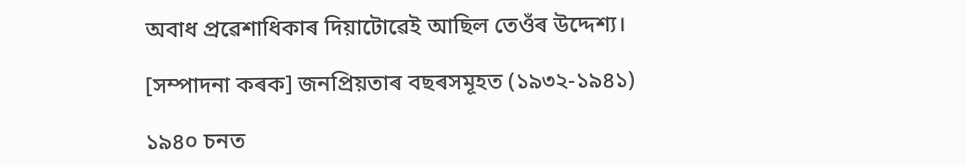অবাধ প্ৰৱেশাধিকাৰ দিয়াটোৱেই আছিল তেওঁৰ উদ্দেশ্য।

[সম্পাদনা কৰক] জনপ্ৰিয়তাৰ বছৰসমূহত (১৯৩২-১৯৪১)

১৯৪০ চনত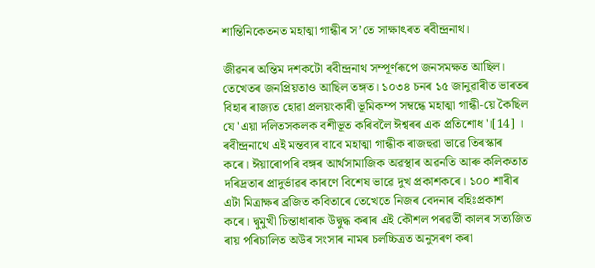শান্তিনিকেতনত মহাত্মা গান্ধীৰ স’তে সাক্ষাৎৰত ৰবীন্দ্ৰনাথ।

জীৱনৰ অন্তিম দশকটো ৰবীন্দ্ৰনাথ সম্পূৰ্ণৰূপে জনসমক্ষত আছিল। তেখেতৰ জনপ্ৰিয়তাও আছিল তঙ্গত। ১০৩৪ চনৰ ১৫ জানুৱাৰীত ভাৰতৰ বিহাৰ ৰাজ্যত হোৱা প্ৰলয়ংকাৰী ভূমিকম্প সম্বন্ধে মহাত্মা গান্ধী-য়ে কৈছিল যে 'এয়া দলিতসকলক বশীভূত কৰিবলৈ ঈশ্বৰৰ এক প্ৰতিশোধ'।[14] । ৰবীন্দ্ৰনাথে এই মন্তব্যৰ বাবে মহাত্মা গান্ধীক ৰাজহুৱা ভাৱে তিৰস্কাৰ কৰে। ঈয়াৰোপৰি বঙ্গৰ আৰ্থসামাজিক অৱস্থাৰ অৱনতি আৰু কলিকতাত দৰিদ্ৰতাৰ প্ৰাদুৰ্ভাৱৰ কাৰণে বিশেষ ভাৱে দুখ প্ৰকাশকৰে। ১০০ শাৰীৰ এটা মিত্ৰাক্ষৰ ব্ৰজিত কবিতাৰে তেখেতে নিজৰ বেদনাৰ বহিঃপ্ৰকাশ কৰে। দ্বুমুখী চিন্তাধাৰাক উদ্বুদ্ধ কৰাৰ এই কৌশল পৰৱৰ্তী কালৰ সত্যজিত ৰায় পৰিচালিত অউৰ সংসাৰ নামৰ চলচ্চিত্ৰত অনুসৰণ কৰা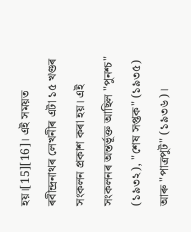হয়।[15][16]। এই সময়ত ৰবীন্দ্ৰনাথৰ লেখনীৰ এটা ১৫ খণ্ডৰ সংকলন প্ৰকাশ কৰা হয়। এই সংকলনৰ অন্তৰ্ভূক্ত আছিল "পুনশ্চ" (১৯৩২), "শেষ সপ্তক" (১৯৩৫) আৰু "পাত্ৰপুট" (১৯৩৬)।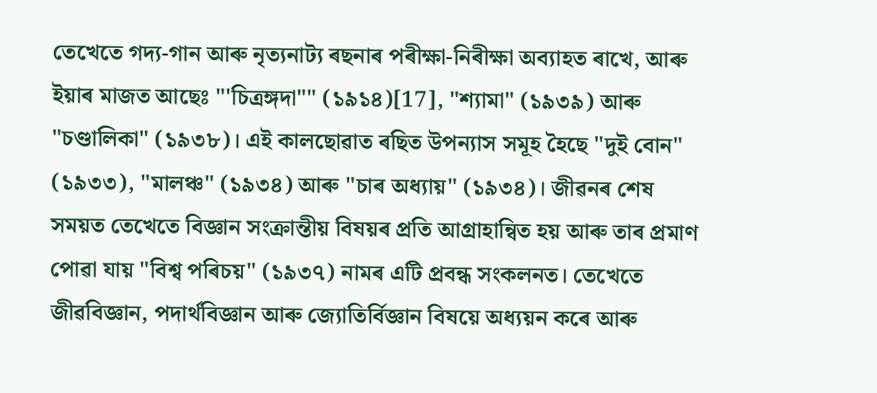তেখেতে গদ্য-গান আৰু নৃত্যনাট্য ৰছনাৰ পৰীক্ষা-নিৰীক্ষা অব্যাহত ৰাখে, আৰু ইয়াৰ মাজত আছেঃ "'চিত্ৰঙ্গদা"" (১৯১৪)[17], "শ্যামা" (১৯৩৯) আৰু "চণ্ডালিকা" (১৯৩৮)। এই কালছোৱাত ৰছিত উপন্যাস সমূহ হৈছে "দুই বোন" (১৯৩৩), "মালঞ্চ" (১৯৩৪) আৰু "চাৰ অধ্যায়" (১৯৩৪)। জীৱনৰ শেষ সময়ত তেখেতে বিজ্ঞান সংক্ৰান্তীয় বিষয়ৰ প্ৰতি আগ্ৰাহান্বিত হয় আৰু তাৰ প্ৰমাণ পোৱা যায় "বিশ্ব পৰিচয়" (১৯৩৭) নামৰ এটি প্ৰবন্ধ সংকলনত। তেখেতে জীৱবিজ্ঞান, পদাৰ্থবিজ্ঞান আৰু জ্যোতিৰ্বিজ্ঞান বিষয়ে অধ্যয়ন কৰে আৰু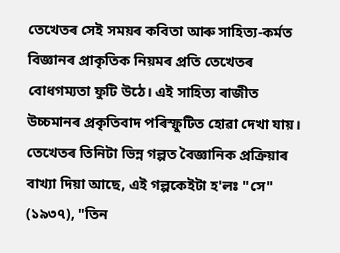তেখেতৰ সেই সময়ৰ কবিতা আৰু সাহিত্য-কৰ্মত বিজ্ঞানৰ প্ৰাকৃতিক নিয়মৰ প্ৰতি তেখেতৰ বোধগম্যতা ফুটি উঠে। এই সাহিত্য ৰাজীত উচ্চমানৰ প্ৰকৃতিবাদ পৰিস্ফুটিত হোৱা দেখা যায়। তেখেতৰ তিনিটা ভিন্ন গল্পত বৈজ্ঞানিক প্ৰক্ৰিয়াৰ বাখ্যা দিয়া আছে, এই গল্পকেইটা হ'লঃ "সে" (১৯৩৭), "তিন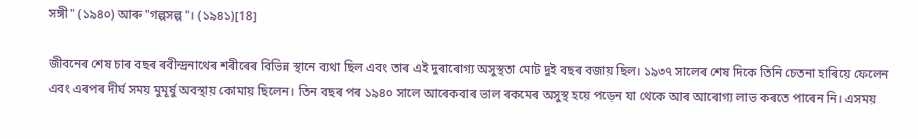সঙ্গী" (১৯৪০) আৰু "গল্পসল্প"। (১৯৪১)[18]

জীবনেৰ শেষ চাৰ বছৰ ৰবীন্দ্ৰনাথেৰ শৰীৰেৰ বিভিন্ন স্থানে ব্যথা ছিল এবং তাৰ এই দুৰাৰোগ্য অসুস্থতা মোট দুই বছৰ বজায় ছিল। ১৯৩৭ সালেৰ শেষ দিকে তিনি চেতনা হাৰিয়ে ফেলেন এবং এৰপৰ দীৰ্ঘ সময় মুমূৰ্ষু অবস্থায় কোমায় ছিলেন। তিন বছৰ পৰ ১৯৪০ সালে আৰেকবাৰ ভাল ৰকমেৰ অসুস্থ হয়ে পড়েন যা থেকে আৰ আৰোগ্য লাভ কৰতে পাৰেন নি। এসময়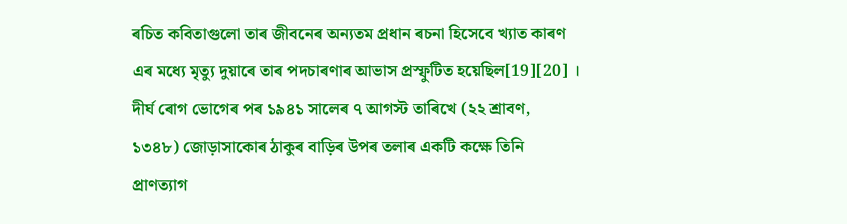ৰচিত কবিতাগুলো তাৰ জীবনেৰ অন্যতম প্ৰধান ৰচনা হিসেবে খ্যাত কাৰণ এৰ মধ্যে মৃত্যু দুয়াৰে তাৰ পদচাৰণাৰ আভাস প্ৰস্ফুটিত হয়েছিল[19][20] । দীৰ্ঘ ৰোগ ভোগেৰ পৰ ১৯৪১ সালেৰ ৭ আগস্ট তাৰিখে (২২ শ্ৰাবণ, ১৩৪৮) জোড়াসাকোৰ ঠাকুৰ বাড়িৰ উপৰ তলাৰ একটি কক্ষে তিনি প্ৰাণত্যাগ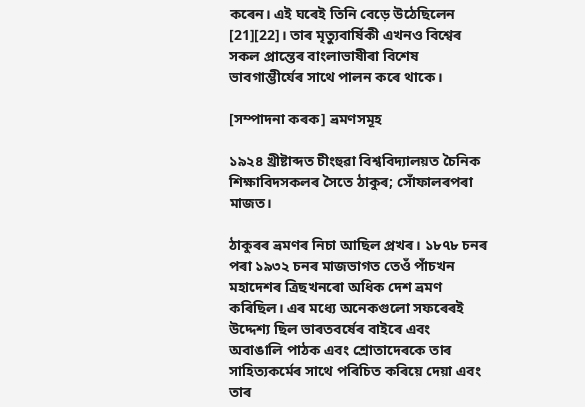কৰেন। এই ঘৰেই তিনি বেড়ে উঠেছিলেন [21][22]। তাৰ মৃত্যুবাৰ্ষিকী এখনও বিশ্বেৰ সকল প্ৰান্তেৰ বাংলাভাষীৰা বিশেষ ভাবগাম্ভীৰ্যেৰ সাথে পালন কৰে থাকে।

[সম্পাদনা কৰক] ভ্ৰমণসমূহ

১৯২৪ খ্ৰীষ্টাব্দত চীংহুৱা বিশ্ববিদ্যালয়ত চৈনিক শিক্ষাবিদসকলৰ সৈতে ঠাকুৰ; সোঁফালৰপৰা মাজত।

ঠাকুৰৰ ভ্ৰমণৰ নিচা আছিল প্ৰখৰ। ১৮৭৮ চনৰ পৰা ১৯৩২ চনৰ মাজভাগত তেওঁ পাঁচখন মহাদেশৰ ত্ৰিছখনৰো অধিক দেশ ভ্ৰমণ কৰিছিল। এৰ মধ্যে অনেকগুলো সফৰেৰই উদ্দেশ্য ছিল ভাৰতবৰ্ষেৰ বাইৰে এবং অবাঙালি পাঠক এবং শ্ৰোতাদেৰকে তাৰ সাহিত্যকৰ্মেৰ সাথে পৰিচিত কৰিয়ে দেয়া এবং তাৰ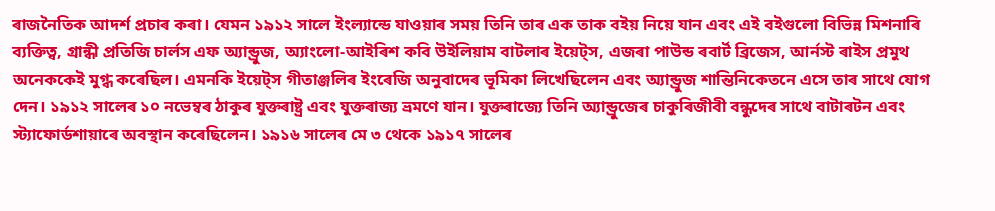ৰাজনৈতিক আদৰ্শ প্ৰচাৰ কৰা। যেমন ১৯১২ সালে ইংল্যান্ডে যাওয়াৰ সময় তিনি তাৰ এক তাক বইয় নিয়ে যান এবং এই বইগুলো বিভিন্ন মিশনাৰি ব্যক্তিত্ব, গ্ৰান্ধী প্ৰতিজি চাৰ্লস এফ অ্যান্ড্ৰুজ, অ্যাংলো-আইৰিশ কবি উইলিয়াম বাটলাৰ ইয়েট্‌স, এজৰা পাউন্ড ৰবাৰ্ট ব্ৰিজেস, আৰ্নস্ট ৰাইস প্ৰমুথ অনেককেই মুগ্ধ কৰেছিল। এমনকি ইয়েট্‌স গীতাঞ্জলিৰ ইংৰেজি অনুবাদেৰ ভূমিকা লিখেছিলেন এবং অ্যান্ড্ৰুজ শান্তিনিকেতনে এসে তাৰ সাথে যোগ দেন। ১৯১২ সালেৰ ১০ নভেম্বৰ ঠাকুৰ যুক্তৰাষ্ট্ৰ এবং যুক্তৰাজ্য ভ্ৰমণে যান। যুক্তৰাজ্যে তিনি অ্যান্ড্ৰুজেৰ চাকুৰিজীবী বন্ধুদেৰ সাথে বাটাৰটন এবং স্ট্যাফোৰ্ডশায়াৰে অবস্থান কৰেছিলেন। ১৯১৬ সালেৰ মে ৩ থেকে ১৯১৭ সালেৰ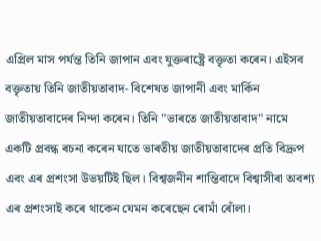এপ্ৰিল মাস পৰ্যন্ত তিনি জাপান এবং যুক্তৰাষ্ট্ৰে বক্তৃতা কৰেন। এইসব বক্তৃতায় তিনি জাতীয়তাবাদ- বিশেষত জাপানী এবং মাৰ্কিন জাতীয়তাবাদেৰ নিন্দা কৰেন। তিনি "ভাৰতে জাতীয়তাবাদ" নামে একটি প্ৰবন্ধ ৰচনা কৰেন যাতে ভাৰতীয় জাতীয়তাবাদেৰ প্ৰতি বিদ্ৰুপ এবং এৰ প্ৰশংসা উভয়টিই ছিল। বিশ্বজনীন শান্তিবাদে বিশ্বাসীৰা অবশ্য এৰ প্ৰশংসাই কৰে থাকেন যেমন কৰেছেন ৰোমাঁ ৰোঁলা।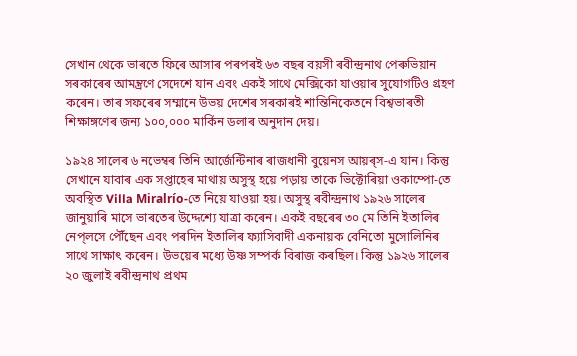সেখান থেকে ভাৰতে ফিৰে আসাৰ পৰপৰই ৬৩ বছৰ বয়সী ৰবীন্দ্ৰনাথ পেৰুভিয়ান সৰকাৰেৰ আমন্ত্ৰণে সেদেশে যান এবং একই সাথে মেক্সিকো যাওয়াৰ সুযোগটিও গ্ৰহণ কৰেন। তাৰ সফৰেৰ সম্মানে উভয় দেশেৰ সৰকাৰই শান্তিনিকেতনে বিশ্বভাৰতী শিক্ষাঙ্গণেৰ জন্য ১০০,০০০ মাৰ্কিন ডলাৰ অনুদান দেয়।

১৯২৪ সালেৰ ৬ নভেম্বৰ তিনি আৰ্জেন্টিনাৰ ৰাজধানী বুয়েনস আয়ৰ্‌স-এ যান। কিন্তু সেখানে যাবাৰ এক সপ্তাহেৰ মাথায় অসুস্থ হয়ে পড়ায় তাকে ভিক্টোৰিয়া ওকাম্পো-তে অবস্থিত Villa Miralrío-তে নিয়ে যাওয়া হয়। অসুস্থ ৰবীন্দ্ৰনাথ ১৯২৬ সালেৰ জানুয়াৰি মাসে ভাৰতেৰ উদ্দেশ্যে যাত্ৰা কৰেন। একই বছৰেৰ ৩০ মে তিনি ইতালিৰ নেপ্‌লসে পৌঁছেন এবং পৰদিন ইতালিৰ ফ্যাসিবাদী একনায়ক বেনিতো মুসোলিনিৰ সাথে সাক্ষাৎ কৰেন। উভয়েৰ মধ্যে উষ্ণ সম্পৰ্ক বিৰাজ কৰছিল। কিন্তু ১৯২৬ সালেৰ ২০ জুলাই ৰবীন্দ্ৰনাথ প্ৰথম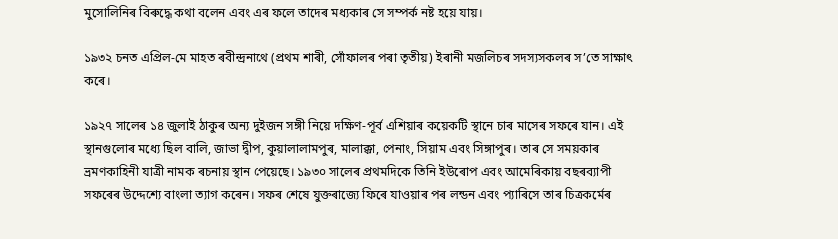মুসোলিনিৰ বিৰুদ্ধে কথা বলেন এবং এৰ ফলে তাদেৰ মধ্যকাৰ সে সম্পৰ্ক নষ্ট হয়ে যায়।

১৯৩২ চনত এপ্ৰিল-মে মাহত ৰবীন্দ্ৰনাথে (প্ৰথম শাৰী, সোঁফালৰ পৰা তৃতীয়) ইৰানী মজলিচৰ সদস্যসকলৰ স’তে সাক্ষাৎ কৰে।

১৯২৭ সালেৰ ১৪ জুলাই ঠাকুৰ অন্য দুইজন সঙ্গী নিয়ে দক্ষিণ-পূৰ্ব এশিয়াৰ কয়েকটি স্থানে চাৰ মাসেৰ সফৰে যান। এই স্থানগুলোৰ মধ্যে ছিল বালি, জাভা দ্বীপ, কুয়ালালামপুৰ, মালাক্কা, পেনাং, সিয়াম এবং সিঙ্গাপুৰ। তাৰ সে সময়কাৰ ভ্ৰমণকাহিনী যাত্ৰী নামক ৰচনায় স্থান পেয়েছে। ১৯৩০ সালেৰ প্ৰথমদিকে তিনি ইউৰোপ এবং আমেৰিকায় বছৰব্যাপী সফৰেৰ উদ্দেশ্যে বাংলা ত্যাগ কৰেন। সফৰ শেষে যুক্তৰাজ্যে ফিৰে যাওয়াৰ পৰ লন্ডন এবং প্যাৰিসে তাৰ চিত্ৰকৰ্মেৰ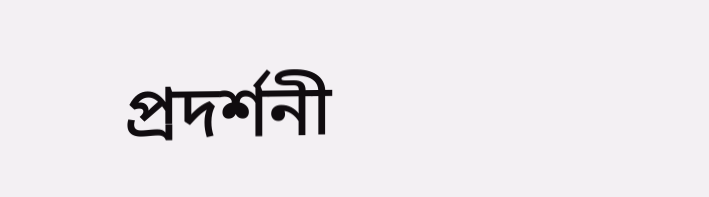প্ৰদৰ্শনী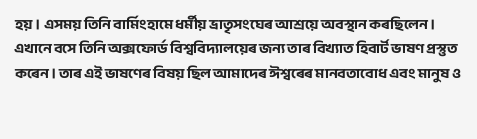হয়। এসময় তিনি বাৰ্মিংহামে ধৰ্মীয় ভ্ৰাতৃসংঘেৰ আশ্ৰয়ে অবস্থান কৰছিলেন। এখানে বসে তিনি অক্সফোৰ্ড বিশ্ববিদ্যালয়েৰ জন্য তাৰ বিখ্যাত হিবাৰ্ট ভাষণ প্ৰস্তুত কৰেন। তাৰ এই ভাষণেৰ বিষয় ছিল আমাদেৰ ঈশ্বৰেৰ মানবতাবোধ এবং মানুষ ও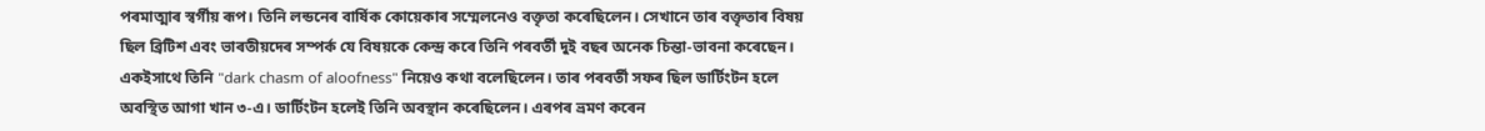পৰমাত্মাৰ স্বৰ্গীয় ৰূপ। তিনি লন্ডনেৰ বাৰ্ষিক কোয়েকাৰ সম্মেলনেও বক্তৃতা কৰেছিলেন। সেখানে তাৰ বক্তৃতাৰ বিষয় ছিল ব্ৰিটিশ এবং ভাৰতীয়দেৰ সম্পৰ্ক যে বিষয়কে কেন্দ্ৰ কৰে তিনি পৰবৰ্তী দুই বছৰ অনেক চিন্তা-ভাবনা কৰেছেন। একইসাথে তিনি "dark chasm of aloofness" নিয়েও কথা বলেছিলেন। তাৰ পৰবৰ্তী সফৰ ছিল ডাৰ্টিংটন হলে অবস্থিত আগা খান ৩-এ। ডাৰ্টিংটন হলেই তিনি অবস্থান কৰেছিলেন। এৰপৰ ভ্ৰমণ কৰেন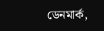ডেনমাৰ্ক,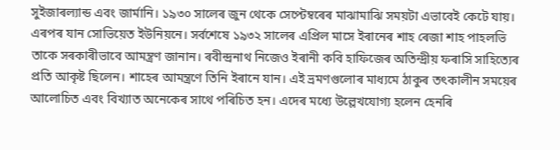সুইজাৰল্যান্ড এবং জাৰ্মানি। ১৯৩০ সালেৰ জুন থেকে সেপ্টেম্বৰেৰ মাঝামাঝি সময়টা এভাবেই কেটে যায়। এৰপৰ যান সোভিয়েত ইউনিয়নে। সৰ্বশেষে ১৯৩২ সালেৰ এপ্ৰিল মাসে ইৰানেৰ শাহ ৰেজা শাহ পাহলভি তাকে সৰকাৰীভাবে আমন্ত্ৰণ জানান। ৰবীন্দ্ৰনাথ নিজেও ইৰানী কবি হাফিজেৰ অতিন্দ্ৰীয় ফৰাসি সাহিত্যেৰ প্ৰতি আকৃষ্ট ছিলেন। শাহেৰ আমন্ত্ৰণে তিনি ইৰানে যান। এই ভ্ৰমণগুলোৰ মাধ্যমে ঠাকুৰ তৎকালীন সময়েৰ আলোচিত এবং বিখ্যাত অনেকেৰ সাথে পৰিচিত হন। এদেৰ মধ্যে উল্লেখযোগ্য হলেন হেনৰি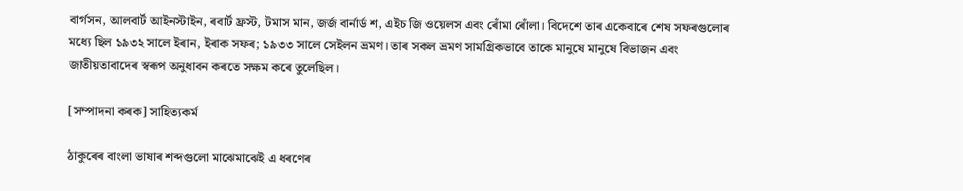বাৰ্গসন, আলবাৰ্ট আইনস্টাইন, ৰবাৰ্ট ফ্ৰস্ট, টমাস মান, জৰ্জ বাৰ্নাৰ্ড শ, এইচ জি ওয়েলস এবং ৰোঁমা ৰোঁলা। বিদেশে তাৰ একেবাৰে শেষ সফৰগুলোৰ মধ্যে ছিল ১৯৩২ সালে ইৰান, ইৰাক সফৰ; ১৯৩৩ সালে সেইলন ভ্ৰমণ। তাৰ সকল ভ্ৰমণ সামগ্ৰিকভাবে তাকে মানুষে মানুষে বিভাজন এবং জাতীয়তাবাদেৰ স্বৰূপ অনুধাবন কৰতে সক্ষম কৰে তুলেছিল।

[সম্পাদনা কৰক] সাহিত্যকৰ্ম

ঠাকুৰেৰ বাংলা ভাষাৰ শব্দগুলো মাঝেমাঝেই এ ধৰণেৰ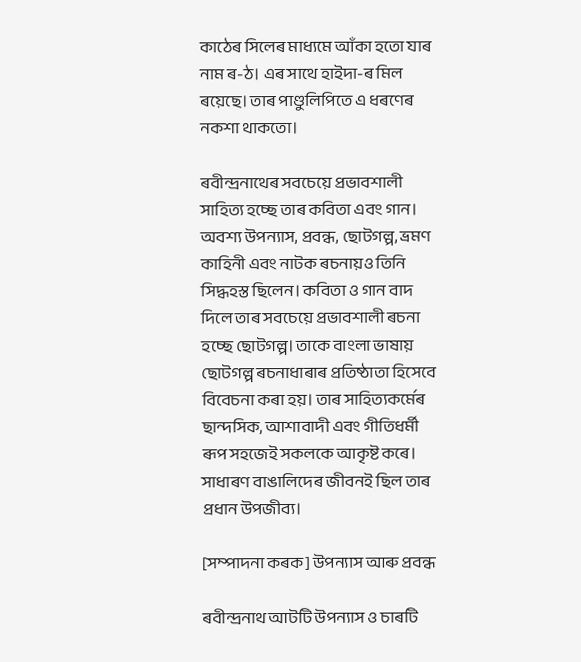কাঠেৰ সিলেৰ মাধ্যমে আঁকা হতো যাৰ নাম ৰ-ঠ। এৰ সাথে হাইদা-ৰ মিল ৰয়েছে। তাৰ পাণ্ডুলিপিতে এ ধৰণেৰ নকশা থাকতো।

ৰবীন্দ্ৰনাথেৰ সবচেয়ে প্ৰভাবশালী সাহিত্য হচ্ছে তাৰ কবিতা এবং গান। অবশ্য উপন্যাস, প্ৰবন্ধ, ছোটগল্প, ভ্ৰমণ কাহিনী এবং নাটক ৰচনায়ও তিনি সিদ্ধহস্ত ছিলেন। কবিতা ও গান বাদ দিলে তাৰ সবচেয়ে প্ৰভাবশালী ৰচনা হচ্ছে ছোটগল্প। তাকে বাংলা ভাষায় ছোটগল্প ৰচনাধাৰাৰ প্ৰতিষ্ঠাতা হিসেবে বিবেচনা কৰা হয়। তাৰ সাহিত্যকৰ্মেৰ ছান্দসিক, আশাবাদী এবং গীতিধৰ্মী ৰূপ সহজেই সকলকে আকৃষ্ট কৰে। সাধাৰণ বাঙালিদেৰ জীবনই ছিল তাৰ প্ৰধান উপজীব্য।

[সম্পাদনা কৰক] উপন্যাস আৰু প্ৰবন্ধ

ৰবীন্দ্ৰনাথ আটটি উপন্যাস ও চাৰটি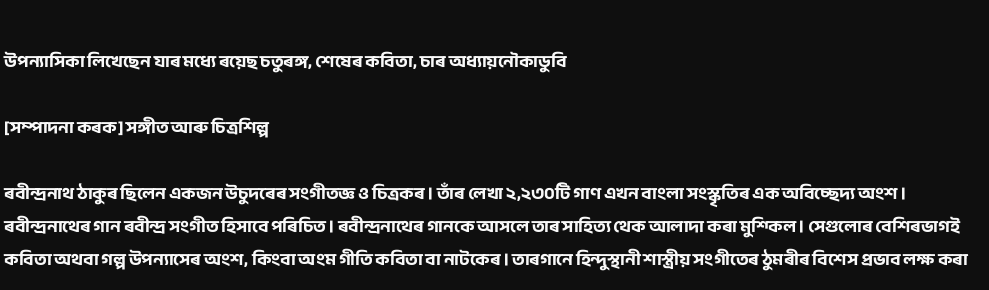উপন্যাসিকা লিখেছেন যাৰ মধ্যে ৰয়েছ চতুৰঙ্গ, শেষেৰ কবিতা, চাৰ অধ্যায়নৌকাডুবি

[সম্পাদনা কৰক] সঙ্গীত আৰু চিত্ৰশিল্প

ৰবীন্দ্ৰনাথ ঠাকুৰ ছিলেন একজন উচুদৰেৰ সংগীতজ্ঞ ও চিত্ৰকৰ। তাঁৰ লেখা ২,২৩০টি গাণ এখন বাংলা সংস্কৃতিৰ এক অবিচ্ছেদ্য অংশ। ৰবীন্দ্ৰনাথেৰ গান ৰবীন্দ্ৰ সংগীত হিসাবে পৰিচিত। ৰবীন্দ্ৰনাথেৰ গানকে আসলে তাৰ সাহিত্য থেক আলাদা কৰা মুশ্কিল। সেগুলোৰ বেশিৰভাগই কবিতা অথবা গল্প উপন্যাসেৰ অংশ, কিংবা অংম গীতি কবিতা বা নাটকেৰ। তাৰগানে হিন্দুস্থানী শাস্ত্ৰীয় সংগীতেৰ ঠুমৰীৰ বিশেস প্ৰভাব লক্ষ কৰা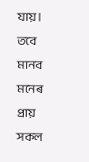যায়। তবে মানব মনেৰ প্ৰায় সকল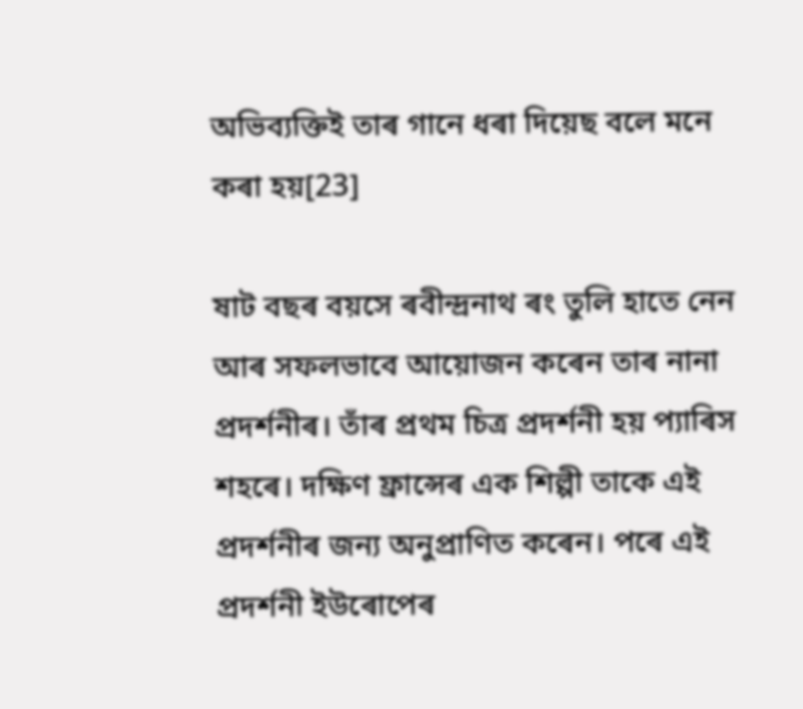অভিব্যক্তিই তাৰ গানে ধৰা দিয়েছ বলে মনে কৰা হয়[23]

ষাট বছৰ বয়সে ৰবীন্দ্ৰনাথ ৰং তুলি হাতে নেন আৰ সফলভাবে আয়োজন কৰেন তাৰ নানা প্ৰদৰ্শনীৰ। তাঁৰ প্ৰথম চিত্ৰ প্ৰদৰ্শনী হয় প্যাৰিস শহৰে। দক্ষিণ ফ্ৰান্সেৰ এক শিল্পী তাকে এই প্ৰদৰ্শনীৰ জন্য অনুপ্ৰাণিত কৰেন। পৰে এই প্ৰদৰ্শনী ইউৰোপেৰ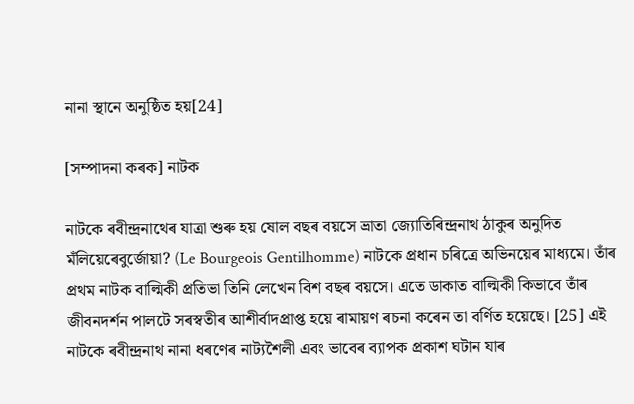নানা স্থানে অনুষ্ঠিত হয়[24]

[সম্পাদনা কৰক] নাটক

নাটকে ৰবীন্দ্ৰনাথেৰ যাত্ৰা শুৰু হয় ষোল বছৰ বয়সে ভ্ৰাতা জ্যোতিৰিন্দ্ৰনাথ ঠাকুৰ অনুদিত মঁলিয়েৰেবুৰ্জোয়া? (Le Bourgeois Gentilhomme) নাটকে প্ৰধান চৰিত্ৰে অভিনয়েৰ মাধ্যমে। তাঁৰ প্ৰথম নাটক বাল্মিকী প্ৰতিভা তিনি লেখেন বিশ বছৰ বয়সে। এতে ডাকাত বাল্মিকী কিভাবে তাঁৰ জীবনদৰ্শন পালটে সৰস্বতীৰ আশীৰ্বাদপ্ৰাপ্ত হয়ে ৰামায়ণ ৰচনা কৰেন তা বৰ্ণিত হয়েছে। [25] এই নাটকে ৰবীন্দ্ৰনাথ নানা ধৰণেৰ নাট্যশৈলী এবং ভাবেৰ ব্যাপক প্ৰকাশ ঘটান যাৰ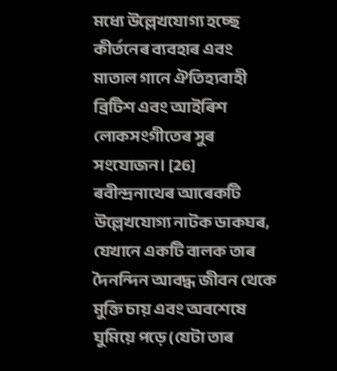মধ্যে উল্লেখযোগ্য হচ্ছে কীৰ্তনেৰ ব্যবহাৰ এবং মাতাল গানে ঐতিহ্যবাহী ব্ৰিটিশ এবং আইৰিশ লোকসংগীতেৰ সুৰ সংযোজন। [26] ৰবীন্দ্ৰনাথেৰ আৰেকটি উল্লেখযোগ্য নাটক ডাকঘৰ, যেখানে একটি বালক তাৰ দৈনন্দিন আবদ্ধ জীবন থেকে মুক্তি চায় এবং অবশেষে ঘুমিয়ে পড়ে (যেটা তাৰ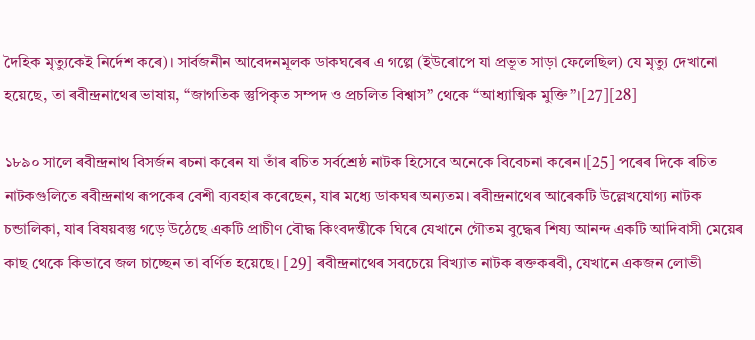দৈহিক মৃত্যুকেই নিৰ্দেশ কৰে)। সাৰ্বজনীন আবেদনমূলক ডাকঘৰেৰ এ গল্পে (ইউৰোপে যা প্ৰভূত সাড়া ফেলেছিল) যে মৃত্যু দেখানো হয়েছে, তা ৰবীন্দ্ৰনাথেৰ ভাষায়, “জাগতিক স্তুপিকৃত সম্পদ ও প্ৰচলিত বিশ্বাস” থেকে “আধ্যাত্মিক মুক্তি”।[27][28]

১৮৯০ সালে ৰবীন্দ্ৰনাথ বিসৰ্জন ৰচনা কৰেন যা তাঁৰ ৰচিত সৰ্বশ্ৰেষ্ঠ নাটক হিসেবে অনেকে বিবেচনা কৰেন।[25] পৰেৰ দিকে ৰচিত নাটকগুলিতে ৰবীন্দ্ৰনাথ ৰূপকেৰ বেশী ব্যবহাৰ কৰেছেন, যাৰ মধ্যে ডাকঘৰ অন্যতম। ৰবীন্দ্ৰনাথেৰ আৰেকটি উল্লেখযোগ্য নাটক চন্ডালিকা, যাৰ বিষয়বস্তু গড়ে উঠেছে একটি প্ৰাচীণ বৌদ্ধ কিংবদন্তীকে ঘিৰে যেখানে গৌতম বুদ্ধেৰ শিষ্য আনন্দ একটি আদিবাসী মেয়েৰ কাছ থেকে কিভাবে জল চাচ্ছেন তা বৰ্ণিত হয়েছে। [29] ৰবীন্দ্ৰনাথেৰ সবচেয়ে বিখ্যাত নাটক ৰক্তকৰবী, যেখানে একজন লোভী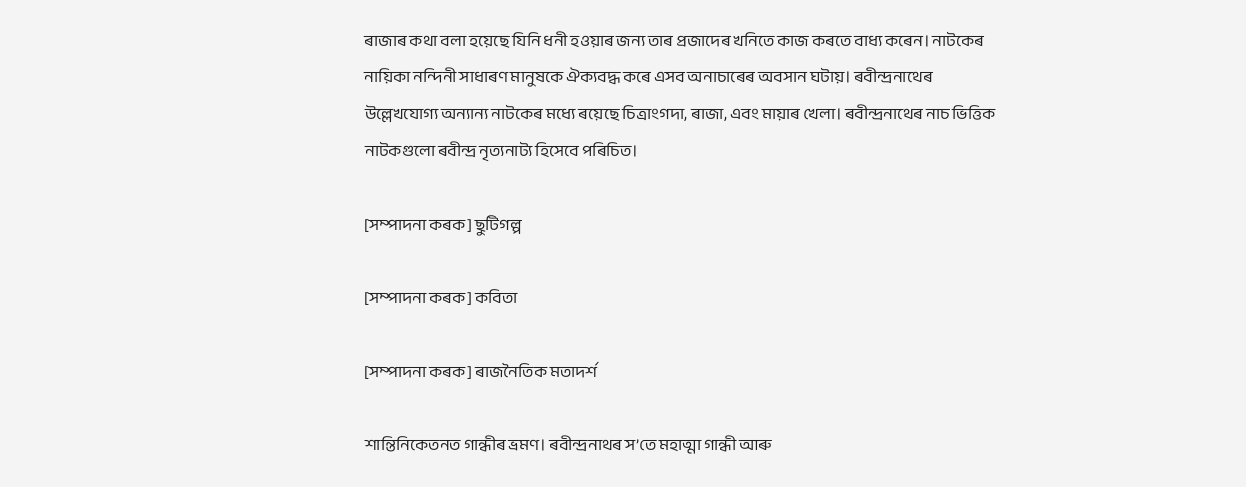ৰাজাৰ কথা বলা হয়েছে যিনি ধনী হওয়াৰ জন্য তাৰ প্ৰজাদেৰ খনিতে কাজ কৰতে বাধ্য কৰেন। নাটকেৰ নায়িকা নন্দিনী সাধাৰণ মানুষকে ঐক্যবদ্ধ কৰে এসব অনাচাৰেৰ অবসান ঘটায়। ৰবীন্দ্ৰনাথেৰ উল্লেখযোগ্য অন্যান্য নাটকেৰ মধ্যে ৰয়েছে চিত্ৰাংগদা, ৰাজা, এবং মায়াৰ খেলা। ৰবীন্দ্ৰনাথেৰ নাচ ভিত্তিক নাটকগুলো ৰবীন্দ্ৰ নৃত্যনাট্য হিসেবে পৰিচিত।

[সম্পাদনা কৰক] ছুটিগল্প

[সম্পাদনা কৰক] কবিতা

[সম্পাদনা কৰক] ৰাজনৈতিক মতাদৰ্শ

শান্তিনিকেতনত গান্ধীৰ ভ্ৰমণ। ৰবীন্দ্ৰনাথৰ স’তে মহাত্মা গান্ধী আৰু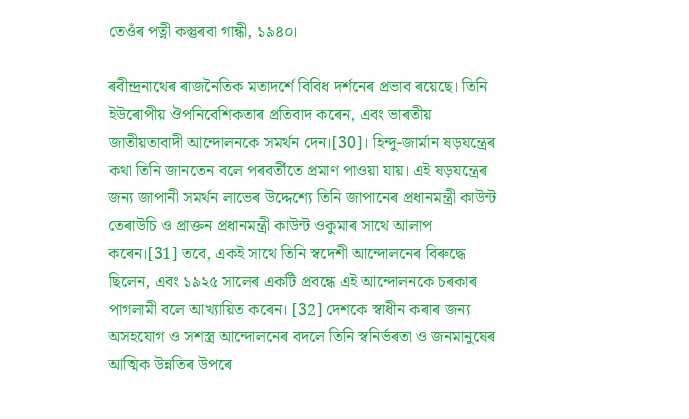তেওঁৰ পত্নী কস্তুৰবা গান্ধী, ১৯৪০।

ৰবীন্দ্ৰনাথেৰ ৰাজনৈতিক মতাদৰ্শে বিবিধ দৰ্শনেৰ প্ৰভাব ৰয়েছে। তিনি ইউৰোপীয় ঔপনিবেশিকতাৰ প্ৰতিবাদ কৰেন, এবং ভাৰতীয় জাতীয়তাবাদী আন্দোলনকে সমৰ্থন দেন।[30]। হিন্দু-জাৰ্মান ষড়যন্ত্ৰেৰ কথা তিনি জানতেন বলে পৰবৰ্তীতে প্ৰমাণ পাওয়া যায়। এই ষড়যন্ত্ৰেৰ জন্য জাপানী সমৰ্থন লাভেৰ উদ্দেশ্যে তিনি জাপানেৰ প্ৰধানমন্ত্ৰী কাউন্ট তেৰাউচি ও প্ৰাক্তন প্ৰধানমন্ত্ৰী কাউন্ট ওকুমাৰ সাথে আলাপ কৰেন।[31] তবে, একই সাথে তিনি স্বদেশী আন্দোলনেৰ বিৰুদ্ধে ছিলেন, এবং ১৯২৫ সালেৰ একটি প্ৰবন্ধে এই আন্দোলনকে চৰকাৰ পাগলামী বলে আখ্যায়িত কৰেন। [32] দেশকে স্বাধীন কৰাৰ জন্য অসহযোগ ও সশস্ত্ৰ আন্দোলনেৰ বদলে তিনি স্বনিৰ্ভৰতা ও জনমানুষেৰ আত্মিক উন্নতিৰ উপৰে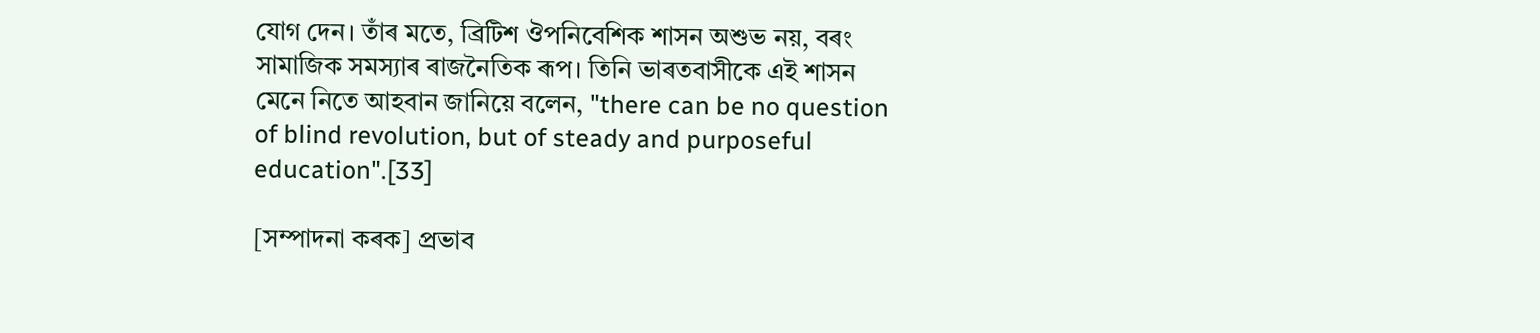যোগ দেন। তাঁৰ মতে, ব্ৰিটিশ ঔপনিবেশিক শাসন অশুভ নয়, বৰং সামাজিক সমস্যাৰ ৰাজনৈতিক ৰূপ। তিনি ভাৰতবাসীকে এই শাসন মেনে নিতে আহবান জানিয়ে বলেন, "there can be no question of blind revolution, but of steady and purposeful education".[33]

[সম্পাদনা কৰক] প্ৰভাব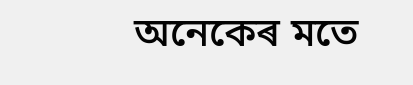অনেকেৰ মতে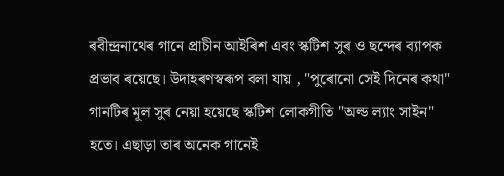ৰবীন্দ্ৰনাথেৰ গানে প্ৰাচীন আইৰিশ এবং স্কটিশ সুৰ ও ছন্দেৰ ব্যাপক প্ৰভাব ৰয়েছে। উদাহৰণস্বৰূপ বলা যায় , "পুৰোনো সেই দিনেৰ কথা" গানটিৰ মূল সুৰ নেয়া হয়েছে স্কটিশ লোকগীতি "অল্ড ল্যাং সাইন" হতে। এছাড়া তাৰ অনেক গানেই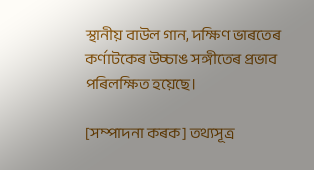স্থানীয় বাউল গান, দক্ষিণ ভাৰতেৰ কৰ্ণাটকেৰ উচ্চাঙ সঙ্গীতেৰ প্ৰভাব পৰিলক্ষিত হয়েছে।

[সম্পাদনা কৰক] তথ্যসূত্ৰ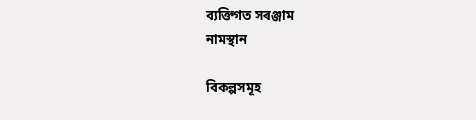ব্যক্তিগত সৰঞ্জাম
নামস্থান

বিকল্পসমূহ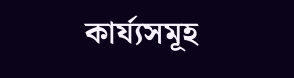কাৰ্য্যসমূহ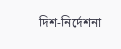দিশ-নিৰ্দেশনা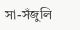সা-সঁজুলি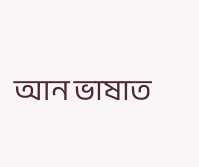আন ভাষাত